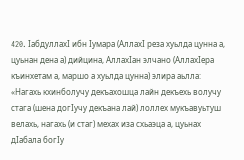420. IабдуллахI ибн Iумара (АллахI реза хуьлда цунна а, цуьнан дена а) дийцина, АллахIан элчано (АллахIера къинхетам а, маршо а хуьлда цунна) элира аьлла: «Нагахь кхинболучу декъахошца лайн декъехь волучу стага (шена догIучу декъана лай) лоллех мукъавуьтуш велахь, нагахь (и стаг) мехах иза схьаэца а, цуьнах дIабала богIу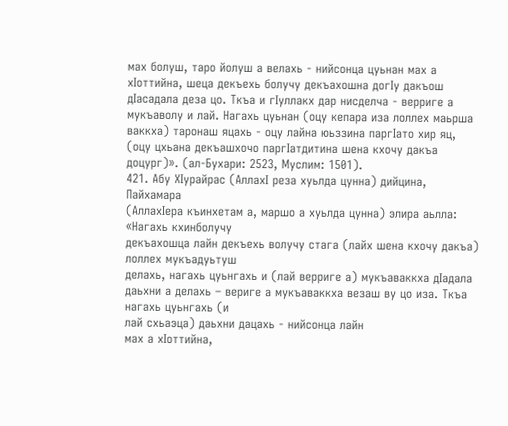мах болуш, таро йолуш а велахь - нийсонца цуьнан мах а хIоттийна, шеца декъехь болучу декъахошна догIу дакъош дIасадала деза цо. Ткъа и гIуллакх дар нисделча - верриге а мукъаволу и лай. Нагахь цуьнан (оцу кепара иза лоллех маьрша ваккха) таронаш яцахь - оцу лайна юьззина паргIато хир яц, (оцу цхьана декъашхочо паргIатдитина шена кхочу дакъа доцург)». (ал-Бухари: 2523, Муслим: 1501).
421. Абу ХIурайрас (АллахI реза хуьлда цунна) дийцина, Пайхамара
(АллахIера къинхетам а, маршо а хуьлда цунна) элира аьлла: «Нагахь кхинболучу
декъахошца лайн декъехь волучу стага (лайх шена кхочу дакъа) лоллех мукъадуьтуш
делахь, нагахь цуьнгахь и (лай верриге а) мукъаваккха дIадала
даьхни а делахь – вериге а мукъаваккха везаш ву цо иза. Ткъа нагахь цуьнгахь (и
лай схьаэца) даьхни дацахь - нийсонца лайн
мах а хIоттийна,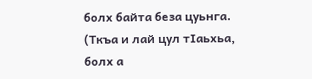болх байта беза цуьнга. (Ткъа и лай цул тIаьхьа, болх а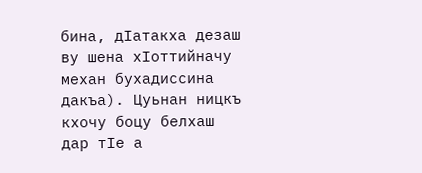бина, дIатакха дезаш ву шена хIоттийначу механ бухадиссина дакъа). Цуьнан ницкъ
кхочу боцу белхаш дар тIе а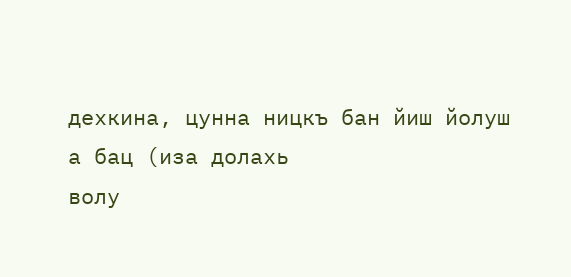дехкина, цунна ницкъ бан йиш йолуш а бац (иза долахь
волу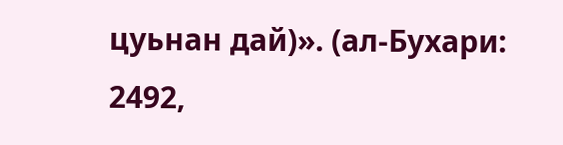цуьнан дай)». (ал-Бухари: 2492,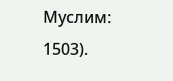Муслим: 1503).